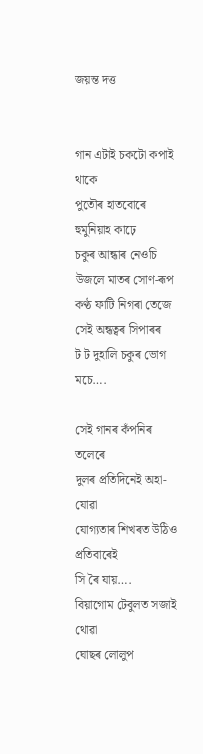জয়ন্ত দত্ত


গান এটাই চকটো কপাই থাকে
পুতৌৰ হাতবোৰে হুমুনিয়াহ কাঢ়ে
চকুৰ আন্ধাৰ নেওচি উজলে মাতৰ সোণ-ৰূপ
কণ্ঠ ফাটি নিগৰা তেজে সেই অন্ধত্বৰ সিপাৰৰ
ট ট দুহালি চকুৰ ভোগ মচে….

সেই গানৰ কঁপনিৰ তলেৰে
দুলৰ প্ৰতিদিনেই অহা-যোৱা
যোগ্যতাৰ শিখৰত উঠিও প্ৰতিবাৰেই
সি ৰৈ যায়….
বিয়াগোম টেবুলত সজাই থোৱা
ঘোছৰ লোলুপ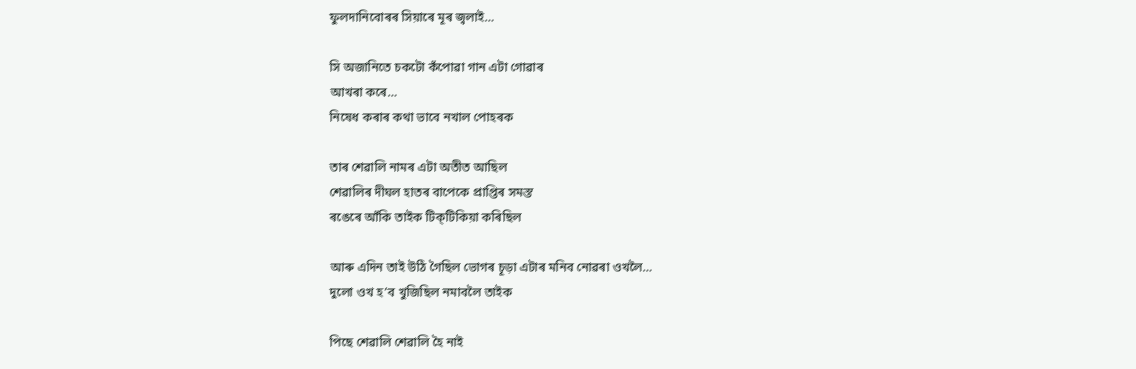ফুলদানিবোৰৰ সিয়াৰে মূৰ জ্বলাই…

সি অজানিতে চকটো কঁপোৱা গান এটা গোৱাৰ
আখৰা কৰে…
নিষেধ কৰাৰ কথা ভাবে নখাল পোহৰক

তাৰ শেৱালি নামৰ এটা অতীত আছিল
শেৱালিৰ দীঘল হাতৰ বাপেকে প্ৰাপ্তিৰ সমস্ত
ৰঙে‍ৰে আঁকি তাইক টিক্‌টিকিয়া কৰিছিল

আৰু এদিন তাই উঠি গৈছিল ভোগৰ চূড়া এটাৰ মনিব নোৱৰা ওখলৈ…
দুলো ওখ হ’ব খুজিছিল নমাবলৈ তাইক

পিছে শেৱালি শেৱালি হৈ নাই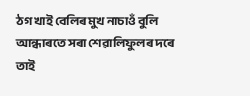ঠগ খাই বেলিৰ মুখ নাচাওঁ বুলি
আন্ধাৰতে সৰা শেৱালিফুলৰ দৰে
তাই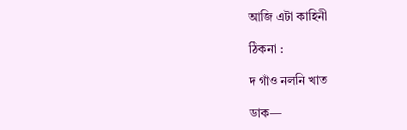আজি এটা কাহিনী

ঠিকনা :

দ গাঁও নলনি খাত

ডাক—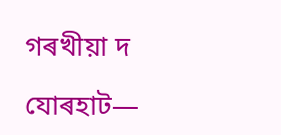গৰখীয়া দ

যোৰহাট—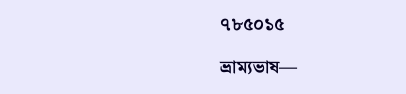৭৮৫০১৫

ভ্ৰাম্যভাষ—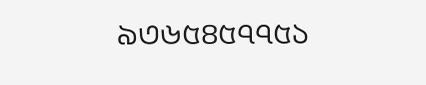৯৩৬৫৪৫৭৭৫১